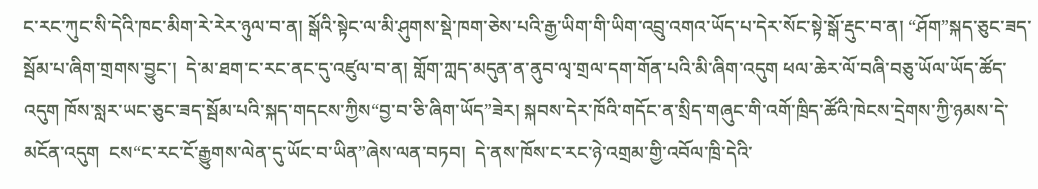ང་རང་ཀུང་སི་དེའི་ཁང་མིག་རེ་རེར་ཉུལ་བ་ན། སྒོའི་སྟེང་ལ་མི་ཤུགས་སྡེ་ཁག་ཅེས་པའི་རྒྱ་ཡིག་གི་ཡིག་འབྲུ་འགའ་ཡོད་པ་དེར་སོང་སྟེ་སྒོ་རྡུང་བ་ན། “ཤོག”སྐད་ཅུང་ཟད་སྦོམ་པ་ཞིག་གྲགས་བྱུང་།  དེ་མ་ཐག་ང་རང་ནང་དུ་འཛུལ་བ་ན། གློག་ཀླད་མདུན་ན་ནུབ་ལྭ་གྲལ་དག་གོན་པའི་མི་ཞིག་འདུག ཕལ་ཆེར་ལོ་བཞི་བཅུ་ཡོལ་ཡོད་ཚོད་འདུག ཁོས་སླར་ཡང་ཅུང་ཟད་སྦོམ་པའི་སྐད་གདངས་ཀྱིས“བྱ་བ་ཅི་ཞིག་ཡོད”ཟེར། སྐབས་དེར་ཁོའི་གདོང་ན་སྲིད་གཞུང་གི་འགོ་ཁྲིད་ཚོའི་ཁེངས་དྲེགས་ཀྱི་ཉམས་དེ་མངོན་འདུག  ངས“ང་རང་ངོ་རྒྱུགས་ལེན་དུ་ཡོང་བ་ཡིན”ཞེས་ལན་བཏབ།  དེ་ནས་ཁོས་ང་རང་ཉེ་འགྲམ་གྱི་འབོལ་ཁྲི་དེའི་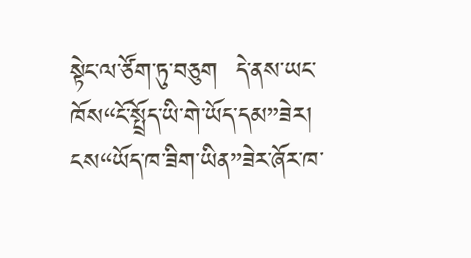སྟེང་ལ་ཙོག་ཏུ་བཅུག  དེ་ནས་ཡང་ཁོས“ངོ་སྤྲོད་ཡི་གེ་ཡོད་དམ”ཟེར། ངས“ཡོད་ཁ་ཟིག་ཡིན”ཟེར་ཞོར་ཁ་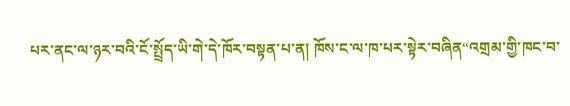པར་ནང་ལ་ཉར་བའི་ངོ་སྤྲོད་ཡི་གེ་དེ་ཁོར་བསྟན་པ་ན། ཁོས་ང་ལ་ཁ་པར་སྟེར་བཞིན“འགྲམ་གྱི་ཁང་བ་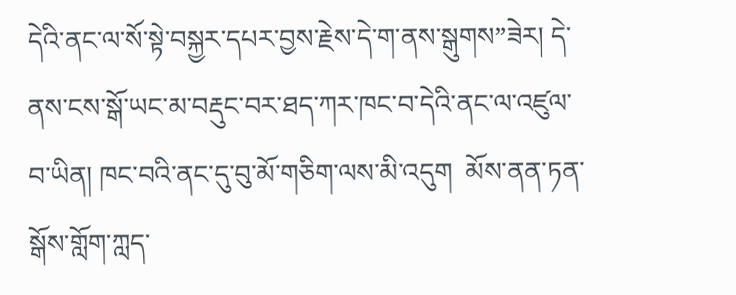དེའི་ནང་ལ་སོ་སྟེ་བསྐྱར་དཔར་བྱས་རྗེས་དེ་ག་ནས་སྒུགས”ཟེར། དེ་ནས་ངས་སྒོ་ཡང་མ་བརྡུང་བར་ཐད་ཀར་ཁང་བ་དེའི་ནང་ལ་འཛུལ་བ་ཡིན། ཁང་བའི་ནང་དུ་བུ་མོ་གཅིག་ལས་མི་འདུག  མོས་ནན་ཏན་སྒོས་གློག་ཀླད་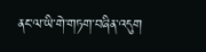ནང་ལ་ཡི་གེ་གཏག་བཞིན་འདུག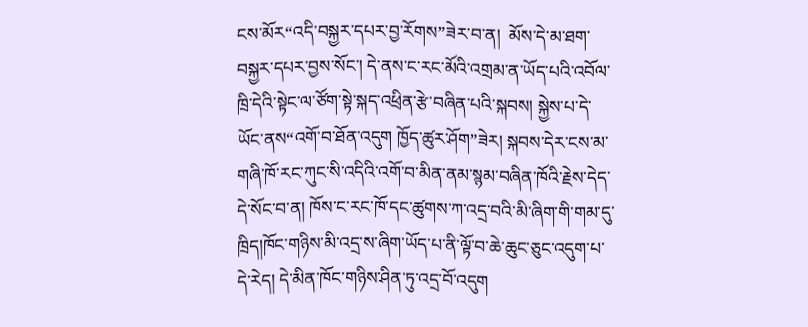ངས་མོར“འདི་བསྐྱར་དཔར་བྱ་རོགས”ཟེར་བ་ན།  མོས་དེ་མ་ཐག་བསྐྱར་དཔར་བྱས་སོང་། དེ་ནས་ང་རང་མོའི་འགྲམ་ན་ཡོད་པའི་འབོལ་ཁྲི་དེའི་སྟེང་ལ་ཙོག་སྟེ་སྐད་འཕྲིན་རྩེ་བཞིན་པའི་སྐབས། སྐྱེས་པ་དེ་ཡོང་ནས“འགོ་བ་ཐོན་འདུག ཁྱོད་ཚུར་ཤོག”ཟེར། སྐབས་དེར་ངས་མ་གཞི་ཁོ་རང་ཀུང་སི་འདིའི་འགོ་བ་མིན་ནམ་སྙམ་བཞིན་ཁོའི་རྗེས་དེད་དེ་སོང་བ་ན། ཁོས་ང་རང་ཁོ་དང་ཚུགས་ཀ་འདྲ་བའི་མི་ཞིག་གི་གམ་དུ་ཁྲིད།ཁོང་གཉིས་མི་འདྲ་ས་ཞིག་ཡོད་པ་ནི་ལྟོ་བ་ཆེ་ཆུང་ཅུང་འདུག་པ་དེ་རེད། དེ་མིན་ཁོང་གཉིས་ཤིན་ཏུ་འདྲ་བོ་འདུག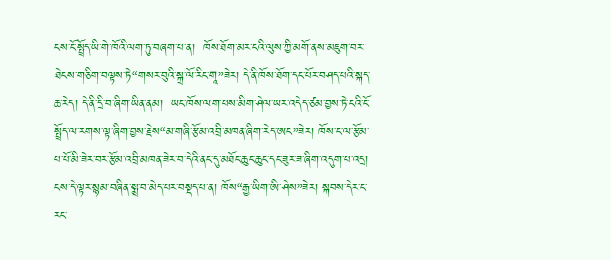ངས་ངོ་སྤྲོད་ཡི་གེ་ཁོའི་ལག་ཏུ་བཞག་པ་ན།  ཁོས་ཐོག་མར་ངའི་ལུས་ཀྱི་མགོ་ནས་མཇུག་བར་ཐེངས་གཅིག་བལྟས་ཏེ“གསར་བུའི་སྐྲ་ལོ་རིང་གཱ”ཟེར། དེ་ནི་ཁོས་ཐོག་དང་པོར་བཤད་པའི་སྐད་ཆ་རེད། དེ་ནི་དྲི་བ་ཞིག་ཡིན་ནམ།  ཡང་ཁོས་ལག་པས་མིག་ཤེལ་ཡར་འདེད་ཙམ་བྱས་ཏེ་ངའི་ངོ་སྤྲོད་ལ་རགས་ལྟ་ཞིག་བྱས་རྗེས“མ་གཞི་རྩོམ་འབྲི་མཁན་ཞིག་རེད་ཨང”ཟེར། ཁོས་ང་ལ་རྩོམ་པ་པོ་མི་ཟེར་བར་རྩོམ་འབྲི་མཁན་ཟེར་བ་དེའི་ནང་དུ་མཐོང་ཆུང་ཆུང་དང་ཟུར་ཟ་ཞིག་འདུག་པ་འདྲ། ངས་དེ་ལྟར་སྙམ་བཞིན་སྨྲ་བ་མེད་པར་བསྡད་པ་ན། ཁོས“རྒྱ་ཡིག་ཨི་ཤེས”ཟེར། སྐབས་དེར་ང་རང་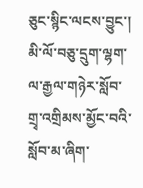ཅུང་སྙིང་ལངས་བྱུང་། མི་ལོ་བཅུ་དྲུག་ལྷག་ལ་རྒྱལ་གཉེར་སློབ་གྲྭ་འགྲིམས་མྱོང་བའི་སློབ་མ་ཞིག་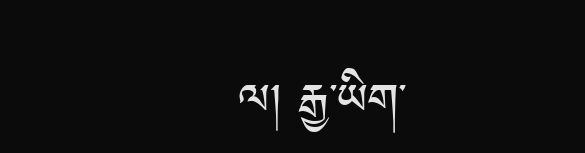ལ། རྒྱ་ཡིག་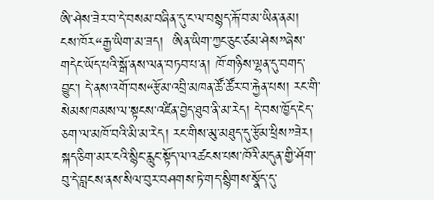ཨི་ཤེས་ཟེར་བ་དེ་བསམ་བཞིན་དུ་ང་ལ་བསྙད་རྐོ་བ་མ་ཡིན་ནམ། ངས་ཁོར“རྒྱ་ཡིག་མ་ཟད།  ཨིན་ཡིག་ཀྱང་ཅུང་ཙམ་ཤེས”ཞེས་གདེང་ཡོད་པའི་སྒོ་ནས་ལན་བཏབ་པ་ན། ཁོ་གཉིས་ལྷན་དུ་བགད་བྱུང་། དེ་ནས་འགོ་བས“རྩོམ་འབྲི་མཁན་ཚོ་ཚོར་བ་རྐྱེན་པས། རང་གི་སེམས་ཁམས་ལ་སྟངས་འཛིན་བྱེད་ཐུབ་ནི་མ་རེད། དེ་བས་ཁྱོད་ངེད་ཅག་ལ་མཁོ་བའི་མི་མ་རེད། རང་གིས་མུ་མཐུད་དུ་རྩོམ་ཕྲིས”ཟེར།  སྐད་ཅིག་མར་ངའི་སྙིང་རླུང་སྟོད་ལ་འཚངས་པས་ཁོའི་མདུན་གྱི་ཤོག་བུ་དེ་བླངས་ནས་སིལ་བུར་བཤགས་ཏེ་གད་སྙིགས་སྣོད་དུ་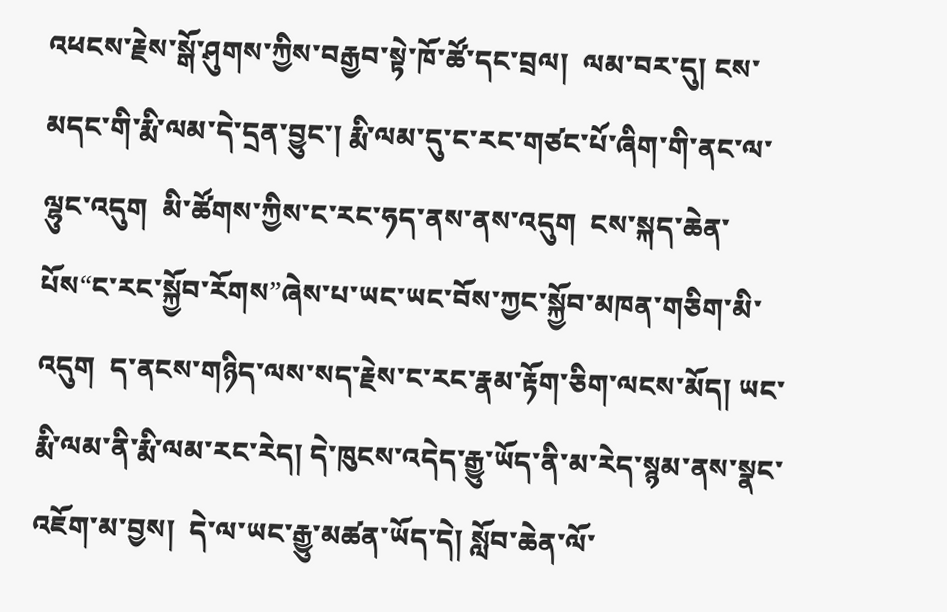འཕངས་རྗེས་སྒོ་ཤུགས་ཀྱིས་བརྒྱབ་སྟེ་ཁོ་ཚོ་དང་བྲལ།  ལམ་བར་དུ། ངས་མདང་གི་རྨི་ལམ་དེ་དྲན་བྱུང་། རྨི་ལམ་དུ་ང་རང་གཙང་པོ་ཞིག་གི་ནང་ལ་ལྷུང་འདུག  མི་ཚོགས་ཀྱིས་ང་རང་ཧད་ནས་ནས་འདུག  ངས་སྐད་ཆེན་པོས“ང་རང་སྐྱོབ་རོགས”ཞེས་པ་ཡང་ཡང་བོས་ཀྱང་སྐྱོབ་མཁན་གཅིག་མི་འདུག  ད་ནངས་གཉིད་ལས་སད་རྗེས་ང་རང་རྣམ་རྟོག་ཅིག་ལངས་མོད། ཡང་རྨི་ལམ་ནི་རྨི་ལམ་རང་རེད། དེ་ཁུངས་འདེད་རྒྱུ་ཡོད་ནི་མ་རེད་སྙམ་ནས་སྣང་འཇོག་མ་བྱས།  དེ་ལ་ཡང་རྒྱུ་མཚན་ཡོད་དེ། སློབ་ཆེན་ལོ་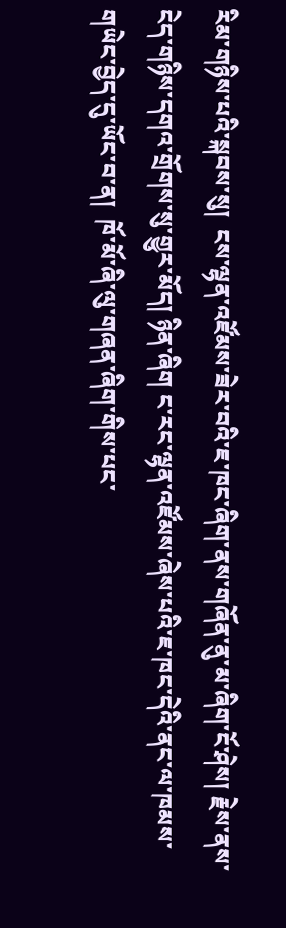རིམ་གཉིས་པའི་སྐབས་སུ།  ངས་ལྷན་འཛོམས་ཟེར་བའི་ཇ་ཁང་ཞིག་ནས་གཞོན་ནུ་མ་ཞིག་ངོ་ཤེས། རྗེས་ནས་ངེད་གཉིས་དགའ་གྲོགས་སུ་གྱུར་མོད། ཉིན་ཞིག ང་རང་ལྷན་འཛོམས་ཞེས་པའི་ཇ་ཁང་དེའི་ནང་ལ་ཁམས་གཡེང་བྱེད་དུ་ཡོང་བ་ན།  ཁོ་མོ་ཞི་ལུ་གཞན་ཞིག་གིས་པང་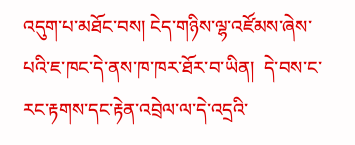འདུག་པ་མཐོང་བས། ངེད་གཉིས་ལྷ་འཛོམས་ཞེས་པའི་ཇ་ཁང་དེ་ནས་ཁ་ཁར་ཐོར་བ་ཡིན།  དེ་བས་ང་རང་རྟགས་དང་རྟེན་འབྲེལ་ལ་དེ་འདྲའི་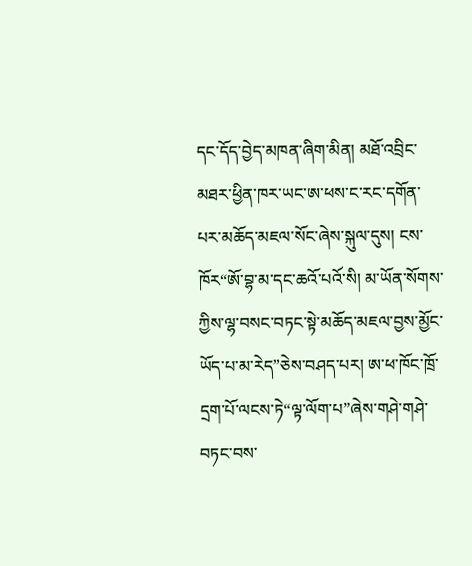དང་དོད་བྱེད་མཁན་ཞིག་མིན། མཐོ་འབྲིང་མཐར་ཕྱིན་ཁར་ཡང་ཨ་ཕས་ང་རང་དགོན་པར་མཆོད་མཇལ་སོང་ཞེས་སྐུལ་དུས། ངས་ཁོར“ཨོ་བྷ་མ་དང་ཆའོ་པའོ་སི། མ་ཡོན་སོགས་ཀྱིས་ལྷ་བསང་བཏང་སྟེ་མཆོད་མཇལ་བྱས་མྱོང་ཡོད་པ་མ་རེད”ཅེས་བཤད་པར། ཨ་ཕ་ཁོང་ཁྲོ་དྲག་པོ་ལངས་ཏེ“ལྟ་ལོག་པ”ཞེས་གཤེ་གཤེ་བཏང་བས་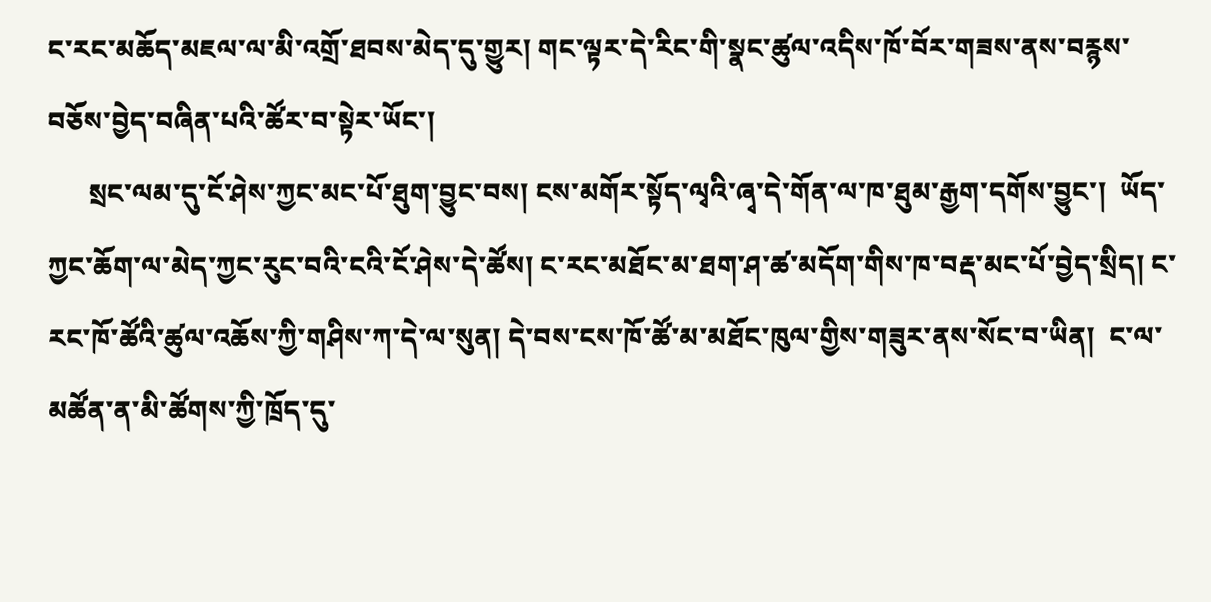ང་རང་མཆོད་མཇལ་ལ་མི་འགྲོ་ཐབས་མེད་དུ་གྱུར། གང་ལྟར་དེ་རིང་གི་སྣང་ཚུལ་འདིས་ཁོ་བོར་གཟས་ནས་བརྙས་བཅོས་བྱེད་བཞིན་པའི་ཚོར་བ་སྟེར་ཡོང་།
      སྲང་ལམ་དུ་ངོ་ཤེས་ཀྱང་མང་པོ་ཐུག་བྱུང་བས། ངས་མགོར་སྟོད་ལྭའི་ཞྭ་དེ་གོན་ལ་ཁ་ཐུམ་རྒྱག་དགོས་བྱུང་།  ཡོད་ཀྱང་ཆོག་ལ་མེད་ཀྱང་རུང་བའི་ངའི་ངོ་ཤེས་དེ་ཚོས། ང་རང་མཐོང་མ་ཐག་ཤ་ཚ་མདོག་གིས་ཁ་བརྡ་མང་པོ་བྱེད་སྲིད། ང་རང་ཁོ་ཚོའི་ཚུལ་འཆོས་ཀྱི་གཤིས་ཀ་དེ་ལ་སུན། དེ་བས་ངས་ཁོ་ཚོ་མ་མཐོང་ཁུལ་གྱིས་གཟུར་ནས་སོང་བ་ཡིན།  ང་ལ་མཚོན་ན་མི་ཚོགས་ཀྱི་ཁྲོད་དུ་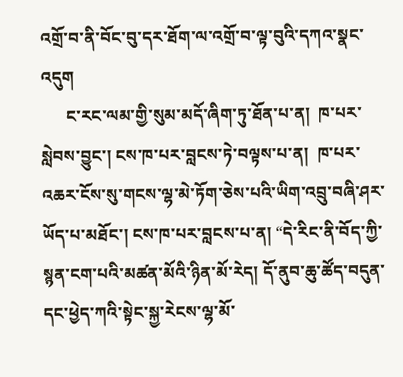འགྲོ་བ་ནི་བོང་བུ་དར་ཐོག་ལ་འགྲོ་བ་ལྟ་བུའི་དཀའ་སྣང་འདུག
      ང་རང་ལམ་གྱི་སུམ་མདོ་ཞིག་ཏུ་ཐོན་པ་ན།  ཁ་པར་སླེབས་བྱུང་། ངས་ཁ་པར་བླངས་ཏེ་བལྟས་པ་ན།  ཁ་པར་འཆར་ངོས་སུ་གངས་ལྷ་མེ་ཏོག་ཅེས་པའི་ཡིག་འབྲུ་བཞི་ཤར་ཡོད་པ་མཐོང་། ངས་ཁ་པར་བླངས་པ་ན། “དེ་རིང་ནི་བོད་ཀྱི་སྙན་ངག་པའི་མཚན་མོའི་ཉིན་མོ་རེད། དོ་ནུབ་ཆུ་ཚོད་བདུན་དང་ཕྱེད་ཀའི་སྟེང་སྐྱ་རེངས་ལྷ་མོ་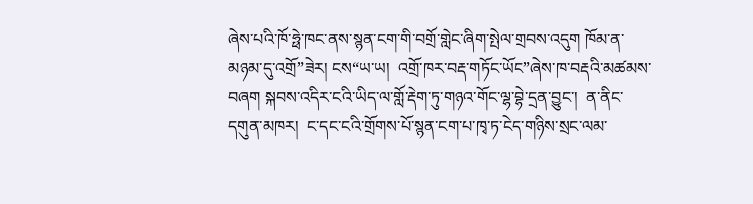ཞེས་པའི་ཁོ་ཧྥེ་ཁང་ནས་སྙན་ངག་གི་བགྲོ་གླེང་ཞིག་སྤེལ་གྲབས་འདུག ཁོམ་ན་མཉམ་དུ་འགྲོ”ཟེར། ངས“ཡ་ཡ།  འགྲོ་ཁར་བརྡ་གཏོང་ཡོང”ཞེས་ཁ་བརྡའི་མཚམས་བཞག སྐབས་འདིར་ངའི་ཡིད་ལ་གློ་རྡེག་ཏུ་གཉའ་གོང་ལྷ་བྷེ་དྲན་བྱུང་།  ན་ནིང་དགུན་མཁར།  ང་དང་ངའི་གྲོགས་པོ་སྙན་ངག་པ་ཁྭ་ཏ་ངེད་གཉིས་སྲང་ལམ་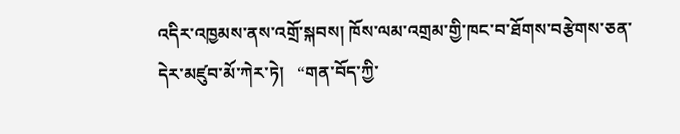འདིར་འཁྱམས་ནས་འགྲོ་སྐབས། ཁོས་ལམ་འགྲམ་གྱི་ཁང་བ་ཐོགས་བརྩེགས་ཅན་དེར་མཛུབ་མོ་ཀེར་ཏེ།   “གན་བོད་ཀྱི་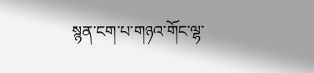སྙན་ངག་པ་གཉའ་གོང་ལྷ་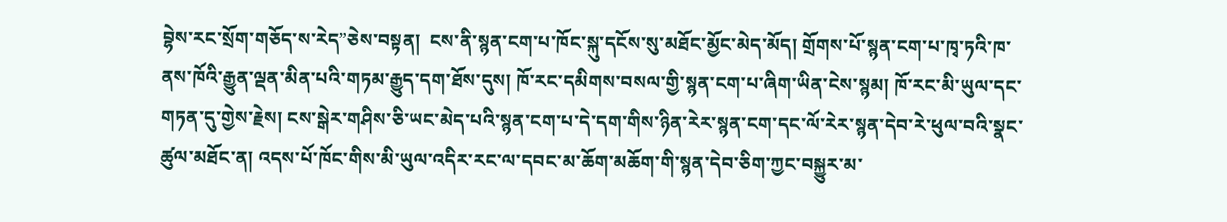བྷེས་རང་སྲོག་གཅོད་ས་རེད”ཅེས་བསྟན།  ངས་ནི་སྙན་ངག་པ་ཁོང་སྐུ་དངོས་སུ་མཐོང་མྱོང་མེད་མོད། གྲོགས་པོ་སྙན་ངག་པ་ཁྭ་ཏའི་ཁ་ནས་ཁོའི་རྒྱུན་ལྡན་མིན་པའི་གཏམ་རྒྱུད་དག་ཐོས་དུས། ཁོ་རང་དམིགས་བསལ་གྱི་སྙན་ངག་པ་ཞིག་ཡིན་ངེས་སྙམ། ཁོ་རང་མི་ཡུལ་དང་གཏན་དུ་གྱེས་རྗེས། ངས་སྒེར་གཤིས་ཅི་ཡང་མེད་པའི་སྙན་ངག་པ་དེ་དག་གིས་ཉིན་རེར་སྙན་ངག་དང་ལོ་རེར་སྙན་དེབ་རེ་ཕུལ་བའི་སྣང་ཚུལ་མཐོང་ན། འདས་པོ་ཁོང་གིས་མི་ཡུལ་འདིར་རང་ལ་དབང་མ་ཆོག་མཆོག་གི་སྙན་དེབ་ཅིག་ཀྱང་བསྐྱུར་མ་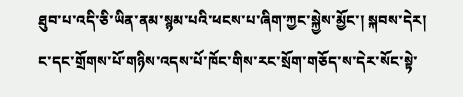ཐུབ་པ་འདི་ཅི་ཡིན་ནམ་སྙམ་པའི་ཕངས་པ་ཞིག་ཀྱང་སྐྱེས་མྱོང་། སྐབས་དེར།  ང་དང་གྲོགས་པོ་གཉིས་འདས་པོ་ཁོང་གིས་རང་སྲོག་གཅོད་ས་དེར་སོང་སྟེ་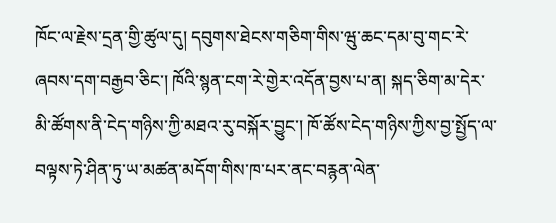ཁོང་ལ་རྗེས་དྲན་གྱི་ཚུལ་དུ། དབུགས་ཐེངས་གཅིག་གིས་ཝུ་ཆང་དམ་བུ་གང་རེ་ཞབས་དག་བརྒྱབ་ཅིང་། ཁོའི་སྙན་ངག་རེ་གྱེར་འདོན་བྱས་པ་ན། སྐད་ཅིག་མ་དེར་མི་ཚོགས་ནི་ངེད་གཉིས་ཀྱི་མཐའ་རུ་བསྐོར་བྱུང་། ཁོ་ཚོས་ངེད་གཉིས་ཀྱིས་བྱ་སྤྱོད་ལ་བལྟས་ཏེ་ཤིན་ཏུ་ཡ་མཚན་མདོག་གིས་ཁ་པར་ནང་བརྙན་ལེན་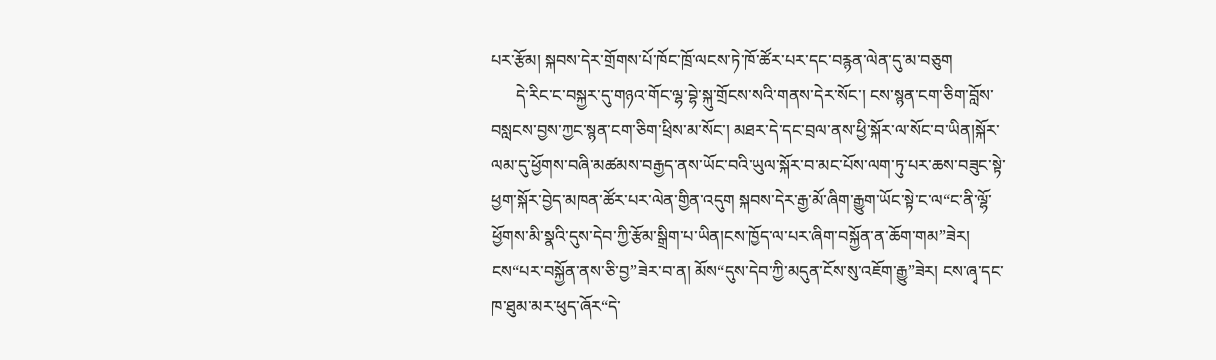པར་རྩོམ། སྐབས་དེར་གྲོགས་པོ་ཁོང་ཁྲོ་ལངས་ཏེ་ཁོ་ཚོར་པར་དང་བརྙན་ལེན་དུ་མ་བཅུག
      དེ་རིང་ང་བསྐྱར་དུ་གཉའ་གོང་ལྷ་བྷེ་སྐུ་གྲོངས་སའི་གནས་དེར་སོང་། ངས་སྙན་ངག་ཅིག་བློས་བསླངས་བྱས་ཀྱང་སྙན་ངག་ཅིག་ཕྲིས་མ་སོང་། མཐར་དེ་དང་བྲལ་ནས་ཕྱི་སྐོར་ལ་སོང་བ་ཡིན།སྐོར་ལམ་དུ་ཕྱོགས་བཞི་མཚམས་བརྒྱད་ནས་ཡོང་བའི་ཡུལ་སྐོར་བ་མང་པོས་ལག་ཏུ་པར་ཆས་བཟུང་སྟེ་ཕྱག་སྐོར་བྱེད་མཁན་ཚོར་པར་ལེན་གྱིན་འདུག སྐབས་དེར་རྒྱ་མོ་ཞིག་རྒྱུག་ཡོང་སྟེ་ང་ལ“ང་ནི་ལྷོ་ཕྱོགས་མི་སྣའི་དུས་དེབ་ཀྱི་རྩོམ་སྒྲིག་པ་ཡིན།ངས་ཁྱོད་ལ་པར་ཞིག་བསྐྱོན་ན་ཆོག་གམ”ཟེར། ངས“པར་བསྐྱོན་ནས་ཅི་བྱ”ཟེར་བ་ན། མོས“དུས་དེབ་ཀྱི་མདུན་ངོས་སུ་འཇོག་རྒྱུ”ཟེར། ངས་ཞྭ་དང་ཁ་ཐུམ་མར་ཕུད་ཞོར“དེ་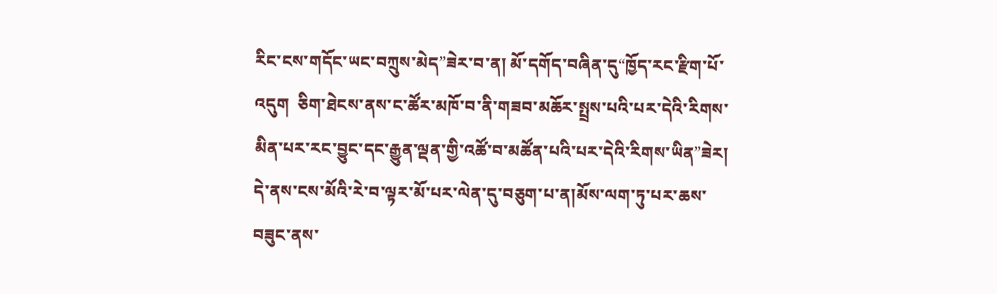རིང་ངས་གདོང་ཡང་བཀྲུས་མེད”ཟེར་བ་ན། མོ་དགོད་བཞིན་དུ“ཁྱོད་རང་རྫིག་པོ་འདུག  ཅིག་ཐེངས་ནས་ང་ཚོར་མཁོ་བ་ནི་གཟབ་མཆོར་སྤྲས་པའི་པར་དེའི་རིགས་མིན་པར་རང་བྱུང་དང་རྒྱུན་ལྡན་གྱི་འཚོ་བ་མཚོན་པའི་པར་དེའི་རིགས་ཡིན”ཟེར། དེ་ནས་ངས་མོའི་རེ་བ་ལྟར་མོ་པར་ལེན་དུ་བཅུག་པ་ན།མོས་ལག་ཏུ་པར་ཆས་བཟུང་ནས་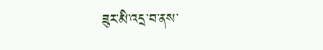ཟུར་མི་འདྲ་བ་ནས་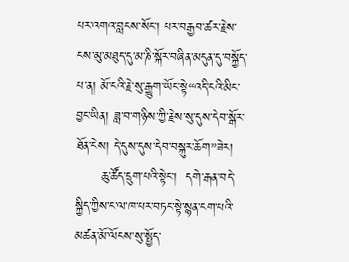པར་འགའ་བླངས་སོང་། པར་བརྒྱབ་ཚར་རྗེས་ངས་མུ་མཐུད་དུ་མ་ཎི་སྐོར་བཞིན་མདུན་དུ་བསྐྱོད་པ་ན། མོ་ངའི་རྗེ་སུ་རྒྱུག་ཡོང་སྟེ“འདི་ངའི་མིང་བྱང་ཡིན། ཟླ་བ་གཉིས་ཀྱི་རྗེས་སུ་དུས་དེབ་སྒོར་ཐོན་ངེས། དེ་དུས་དུས་དེབ་བསྐུར་ཆོག”ཟེར།
      ཆུ་ཚོད་དྲུག་པའི་སྟེང་།  དགེ་རྒན་བདེ་སྐྱིད་ཀྱིས་ང་ལ་ཁ་པར་བཏང་སྟེ་སྙན་ངག་པའི་མཚན་མོ་ལོངས་སུ་སྤྱོད་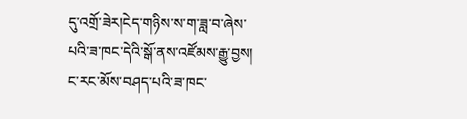དུ་འགྲོ་ཟེར།ངེད་གཉིས་ས་ག་ཟླ་བ་ཞེས་པའི་ཟ་ཁང་དེའི་སྒོ་ནས་འཛོམས་རྒྱུ་བྱས། ང་རང་མོས་བཤད་པའི་ཟ་ཁང་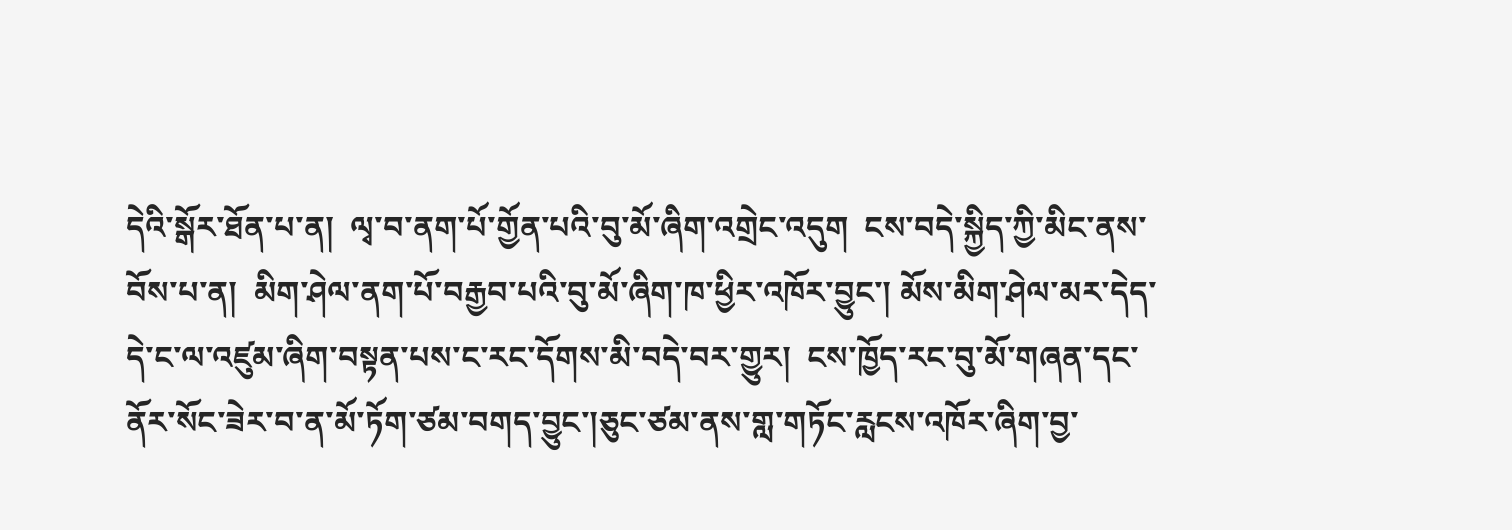དེའི་སྒོར་ཐོན་པ་ན།  ལྭ་བ་ནག་པོ་གྱོན་པའི་བུ་མོ་ཞིག་འགྲེང་འདུག  ངས་བདེ་སྐྱིད་ཀྱི་མིང་ནས་བོས་པ་ན།  མིག་ཤེལ་ནག་པོ་བརྒྱབ་པའི་བུ་མོ་ཞིག་ཁ་ཕྱིར་འཁོར་བྱུང་། མོས་མིག་ཤེལ་མར་དེད་དེ་ང་ལ་འཛུམ་ཞིག་བསྟན་པས་ང་རང་དོགས་མི་བདེ་བར་གྱུར།  ངས་ཁྱོད་རང་བུ་མོ་གཞན་དང་ནོར་སོང་ཟེར་བ་ན་མོ་ཏོག་ཙམ་བགད་བྱུང་།ཅུང་ཙམ་ནས་གླ་གཏོང་རླངས་འཁོར་ཞིག་བྱ་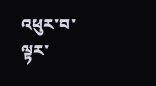འཕུར་བ་ལྟར་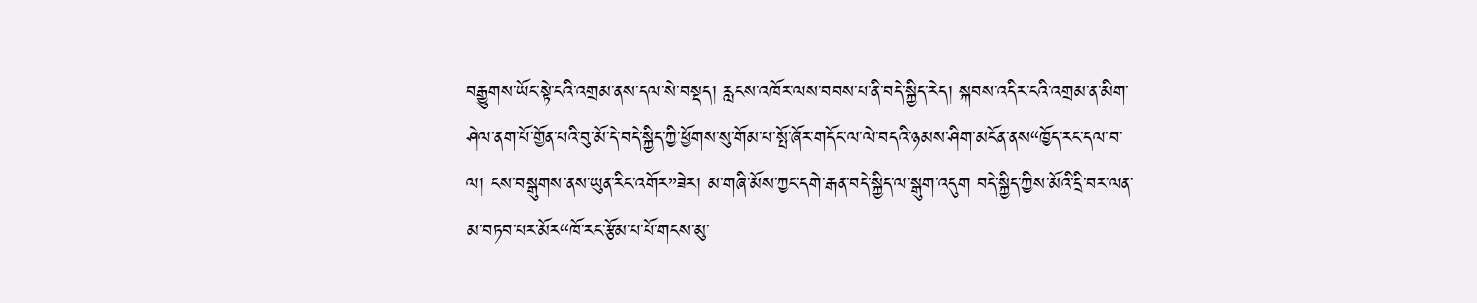བརྒྱུགས་ཡོང་སྟེ་ངའི་འགྲམ་ནས་དལ་སེ་བསྡད། རླངས་འཁོར་ལས་བབས་པ་ནི་བདེ་སྐྱིད་རེད། སྐབས་འདིར་ངའི་འགྲམ་ན་མིག་ཤེལ་ནག་པོ་གྱོན་པའི་བུ་མོ་དེ་བདེ་སྐྱིད་ཀྱི་ཕྱོགས་སུ་གོམ་པ་སྤོ་ཞོར་གདོང་ལ་ལེ་བདའི་ཉམས་ཤིག་མངོན་ནས“ཁྱོད་རང་དལ་བ་ལ། ངས་བསྒུགས་ནས་ཡུན་རིང་འགོར”ཟེར། མ་གཞི་མོས་ཀྱང་དགེ་རྒན་བདེ་སྐྱིད་ལ་སྒུག་འདུག བདེ་སྐྱིད་ཀྱིས་མོའི་དྲི་བར་ལན་མ་བཏབ་པར་མོར“ཁོ་རང་རྩོམ་པ་པོ་གངས་མུ་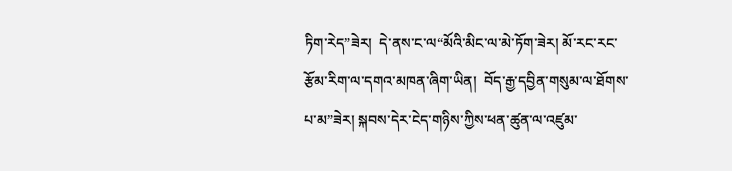ཏིག་རེད”ཟེར།  དེ་ནས་ང་ལ“མོའི་མིང་ལ་མེ་ཏོག་ཟེར། མོ་རང་རང་རྩོམ་རིག་ལ་དགའ་མཁན་ཞིག་ཡིན།  བོད་རྒྱ་དབྱིན་གསུམ་ལ་ཐོགས་པ་མ”ཟེར། སྐབས་དེར་ངེད་གཉིས་ཀྱིས་ཕན་ཚུན་ལ་འཛུམ་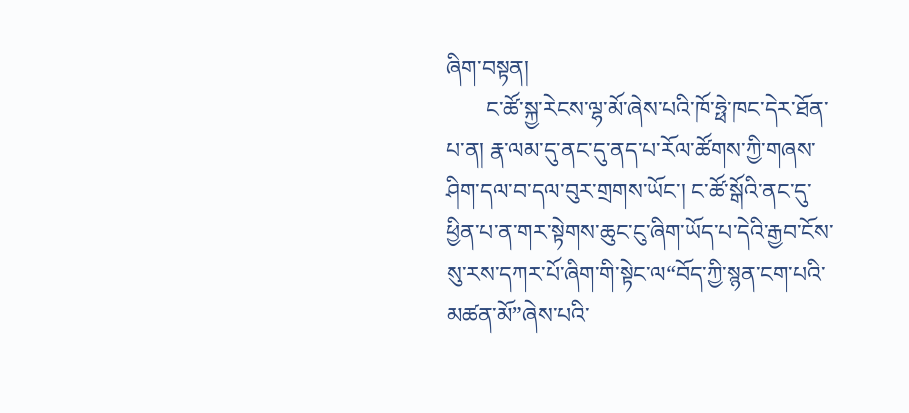ཞིག་བསྟན།
       ང་ཚོ་སྐྱ་རེངས་ལྷ་མོ་ཞེས་པའི་ཁོ་ཧྥེ་ཁང་དེར་ཐོན་པ་ན། རྣ་ལམ་དུ་ནང་དུ་ནད་པ་རོལ་ཚོགས་ཀྱི་གཞས་ཤིག་དལ་བ་དལ་བུར་གྲགས་ཡོང་། ང་ཚོ་སྒོའི་ནང་དུ་ཕྱིན་པ་ན་གར་སྟེགས་ཆུང་ངུ་ཞིག་ཡོད་པ་དེའི་རྒྱབ་ངོས་སུ་རས་དཀར་པོ་ཞིག་གི་སྟེང་ལ“བོད་ཀྱི་སྙན་ངག་པའི་མཚན་མོ”ཞེས་པའི་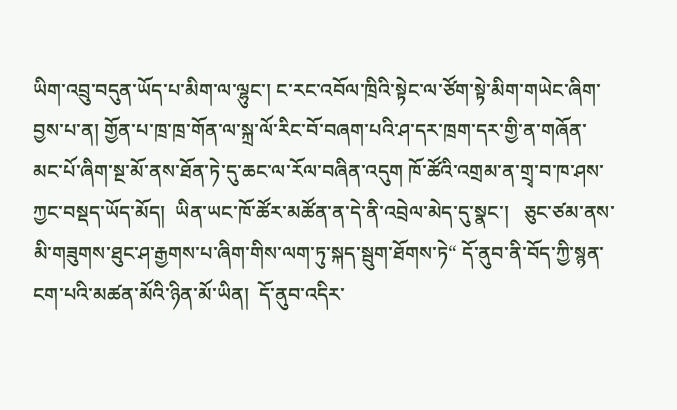ཡིག་འབྲུ་བདུན་ཡོད་པ་མིག་ལ་ལྷུང་། ང་རང་འབོལ་ཁྲིའི་སྟེང་ལ་ཙོག་སྟེ་མིག་གཡེང་ཞིག་བྱས་པ་ན། གྱོན་པ་ཁྲ་ཁྲ་གོན་ལ་སྐྲ་ལོ་རིང་བོ་བཞག་པའི་ཤ་དར་ཁྲག་དར་གྱི་ན་གཞོན་མང་པོ་ཞིག་སྔ་མོ་ནས་ཐོན་ཏེ་དུ་ཆང་ལ་རོལ་བཞིན་འདུག ཁོ་ཚོའི་འགྲམ་ན་གྲྭ་བ་ཁ་ཤས་ཀྱང་བསྡད་ཡོད་མོད།  ཡིན་ཡང་ཁོ་ཚོར་མཚོན་ན་དེ་ནི་འབྲེལ་མེད་དུ་སྣང་།   ཅུང་ཙམ་ནས་མི་གཟུགས་ཐུང་ཤ་རྒྱགས་པ་ཞིག་གིས་ལག་ཏུ་སྐད་སྦུག་ཐོགས་ཏེ“ དོ་ནུབ་ནི་བོད་ཀྱི་སྙན་ངག་པའི་མཚན་མོའི་ཉིན་མོ་ཡིན།  དོ་ནུབ་འདིར་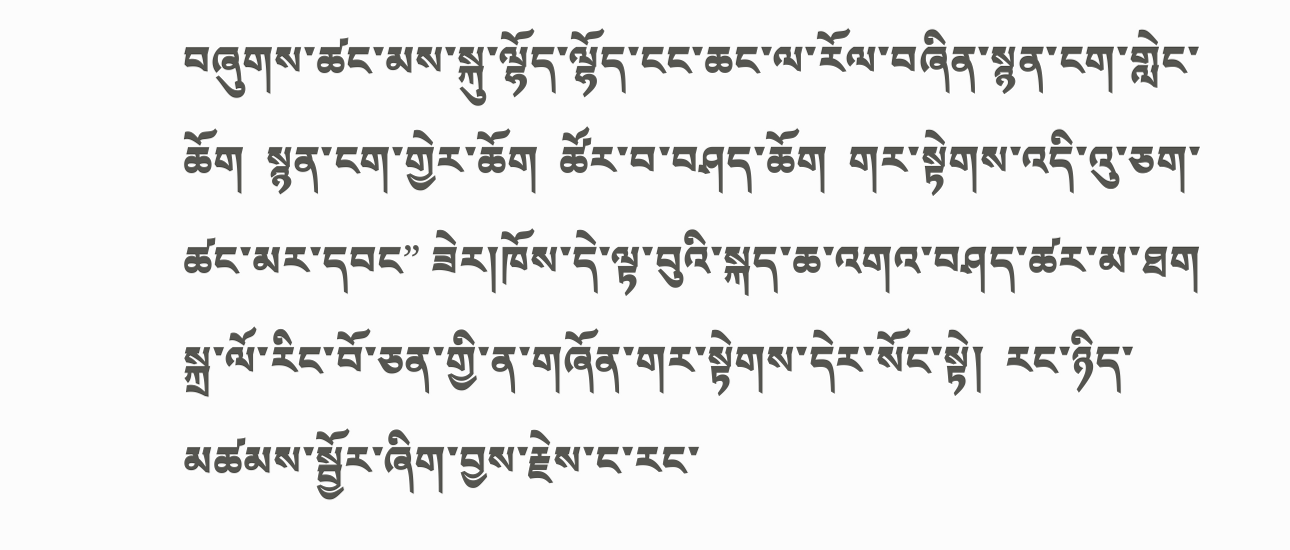བཞུགས་ཚང་མས་སྐུ་ལྷོད་ལྷོད་ངང་ཆང་ལ་རོལ་བཞིན་སྙན་ངག་གླེང་ཆོག  སྙན་ངག་གྱེར་ཆོག  ཚོར་བ་བཤད་ཆོག  གར་སྟེགས་འདི་འུ་ཅག་ཚང་མར་དབང” ཟེར།ཁོས་དེ་ལྟ་བུའི་སྐད་ཆ་འགའ་བཤད་ཚར་མ་ཐག  སྐྲ་ལོ་རིང་བོ་ཅན་གྱི་ན་གཞོན་གར་སྟེགས་དེར་སོང་སྟེ།  རང་ཉིད་མཚམས་སྦྱོར་ཞིག་བྱས་རྗེས་ང་རང་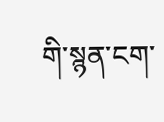གི་སྙན་ངག་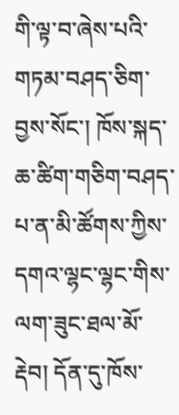གི་ལྟ་བ་ཞེས་པའི་གཏམ་བཤད་ཅིག་བྱས་སོང་། ཁོས་སྐད་ཆ་ཚིག་གཅིག་བཤད་པ་ན་མི་ཚོགས་ཀྱིས་དགའ་ལྷང་ལྷང་གིས་ལག་ཟུང་ཐལ་མོ་རྡེབ། དོན་དུ་ཁོས་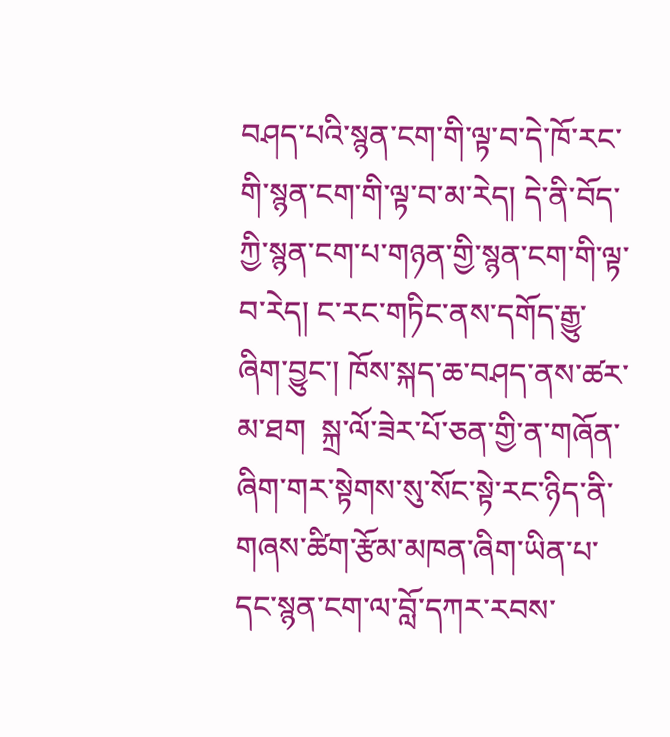བཤད་པའི་སྙན་ངག་གི་ལྟ་བ་དེ་ཁོ་རང་གི་སྙན་ངག་གི་ལྟ་བ་མ་རེད། དེ་ནི་བོད་ཀྱི་སྙན་ངག་པ་གཉན་གྱི་སྙན་ངག་གི་ལྟ་བ་རེད། ང་རང་གཏིང་ནས་དགོད་རྒྱུ་ཞིག་བྱུང་། ཁོས་སྐད་ཆ་བཤད་ནས་ཚར་མ་ཐག  སྐྲ་ལོ་ཟེར་པོ་ཅན་གྱི་ན་གཞོན་ཞིག་གར་སྟེགས་སུ་སོང་སྟེ་རང་ཉིད་ནི་གཞས་ཚིག་རྩོམ་མཁན་ཞིག་ཡིན་པ་དང་སྙན་ངག་ལ་བློ་དཀར་རབས་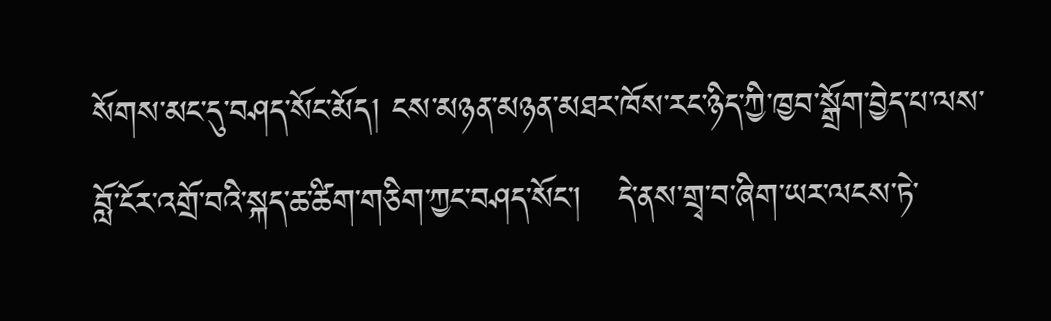སོགས་མང་དུ་བཤད་སོང་མོད། ངས་མཉན་མཉན་མཐར་ཁོས་རང་ཉིད་ཀྱི་ཁྱབ་སྒྲོག་བྱེད་པ་ལས་བློ་ངོར་འགྲོ་བའི་སྐད་ཆ་ཚིག་གཅིག་ཀྱང་བཤད་སོང་།   དེ་ནས་གྲྭ་བ་ཞིག་ཡར་ལངས་ཏེ་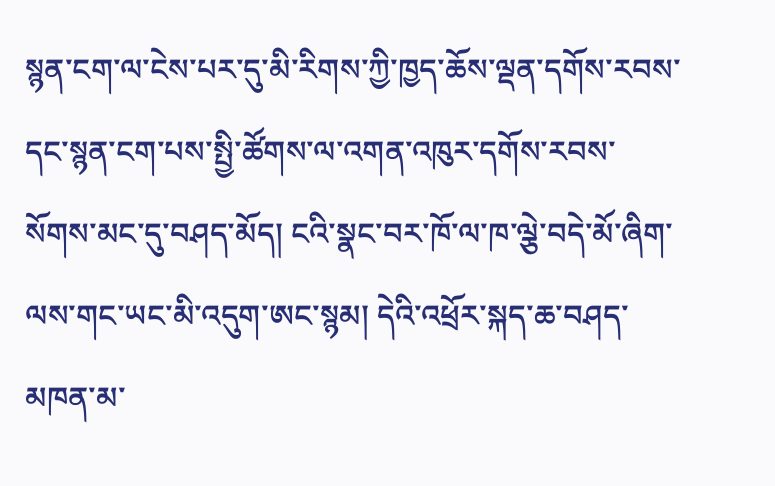སྙན་ངག་ལ་ངེས་པར་དུ་མི་རིགས་ཀྱི་ཁྱད་ཆོས་ལྡན་དགོས་རབས་དང་སྙན་ངག་པས་སྤྱི་ཚོགས་ལ་འགན་འཁུར་དགོས་རབས་སོགས་མང་དུ་བཤད་མོད། ངའི་སྣང་བར་ཁོ་ལ་ཁ་ལྕེ་བདེ་མོ་ཞིག་ལས་གང་ཡང་མི་འདུག་ཨང་སྙམ། དེའི་འཕྲོར་སྐད་ཆ་བཤད་མཁན་མ་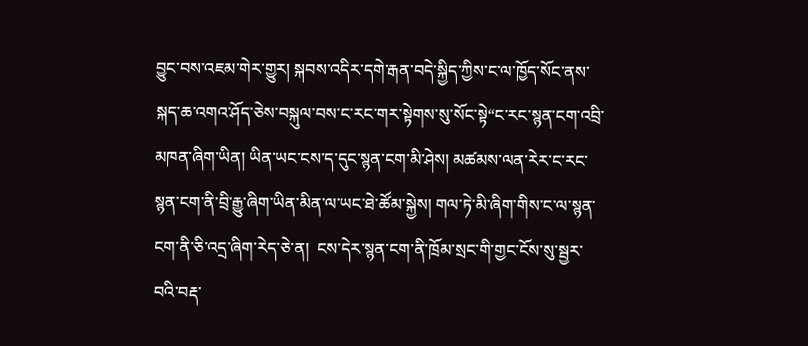བྱུང་བས་འཇམ་གེར་གྱུར། སྐབས་འདིར་དགེ་རྒན་བདེ་སྐྱིད་ཀྱིས་ང་ལ་ཁྱོད་སོང་ནས་སྐད་ཆ་འགའ་ཤོད་ཅེས་བསྐུལ་བས་ང་རང་གར་སྟེགས་སུ་སོང་སྟེ“ང་རང་སྙན་ངག་འབྲི་མཁན་ཞིག་ཡིན། ཡིན་ཡང་ངས་ད་དུང་སྙན་ངག་མི་ཤེས། མཚམས་ལན་རེར་ང་རང་སྙན་ངག་ནི་བྲི་རྒྱུ་ཞིག་ཡིན་མིན་ལ་ཡང་ཐེ་ཚོམ་སྐྱེས། གལ་ཏེ་མི་ཞིག་གིས་ང་ལ་སྙན་ངག་ནི་ཅི་འདྲ་ཞིག་རེད་ཅེ་ན།  ངས་དེར་སྙན་ངག་ནི་ཁྲོམ་སྲང་གི་གྱང་ངོས་སུ་སྦྱར་བའི་བརྡ་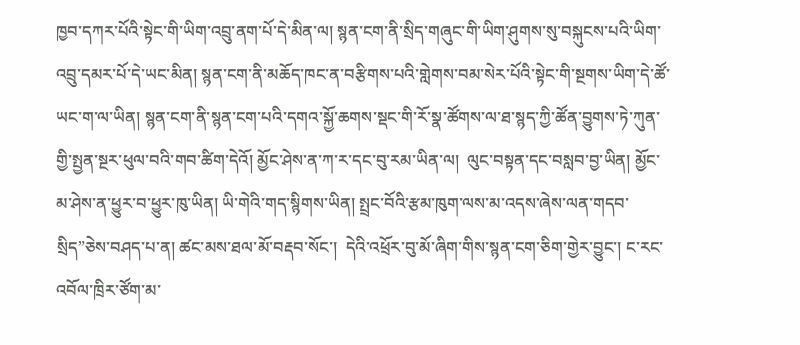ཁྱབ་དཀར་པོའི་སྟེང་གི་ཡིག་འབྲུ་ནག་པོ་དེ་མིན་ལ། སྙན་ངག་ནི་སྲིད་གཞུང་གི་ཡིག་ཤུགས་སུ་བསྐུངས་པའི་ཡིག་འབྲུ་དམར་པོ་དེ་ཡང་མིན། སྙན་ངག་ནི་མཆོད་ཁང་ན་བརྩིགས་པའི་གླེགས་བམ་སེར་པོའི་སྟེང་གི་སྔགས་ཡིག་དེ་ཚོ་ཡང་ག་ལ་ཡིན། སྙན་ངག་ནི་སྙན་ངག་པའི་དགའ་སྐྱོ་ཆགས་སྡང་གི་རོ་སྣ་ཚོགས་ལ་ཐ་སྙད་ཀྱི་ཚོན་བྱུགས་ཏེ་ཀུན་གྱི་སྤྱན་སྔར་ཕུལ་བའི་གབ་ཚིག་དེའོ། མྱོང་ཤེས་ན་ཀ་ར་དང་བུ་རམ་ཡིན་ལ།  ལུང་བསྟན་དང་བསླབ་བྱ་ཡིན། མྱོང་མ་ཤེས་ན་ཕྱུར་བ་ཕྱུར་ཁུ་ཡིན། ཡི་གེའི་གད་སྙིགས་ཡིན། སྤྲང་བོའི་རྩམ་ཁུག་ལས་མ་འདས་ཞེས་ལན་གདབ་སྲིད”ཅེས་བཤད་པ་ན། ཚང་མས་ཐལ་མོ་བརྡབ་སོང་།  དེའི་འཕྲོར་བུ་མོ་ཞིག་གིས་སྙན་ངག་ཅིག་གྱེར་བྱུང་། ང་རང་འབོལ་ཁྲིར་ཙོག་མ་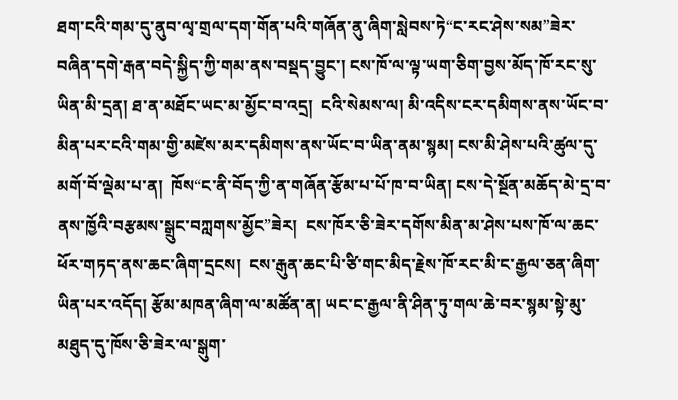ཐག་ངའི་གམ་དུ་ནུབ་ལྭ་གྲལ་དག་གོན་པའི་གཞོན་ནུ་ཞིག་སླེབས་ཏེ“ང་རང་ཤེས་སམ”ཟེར་བཞིན་དགེ་རྒན་བདེ་སྐྱིད་ཀྱི་གམ་ནས་བསྡད་བྱུང་། ངས་ཁོ་ལ་ལྟ་ཡག་ཅིག་བྱས་མོད་ཁོ་རང་སུ་ཡིན་མི་དྲན། ཐ་ན་མཐོང་ཡང་མ་མྱོང་བ་འདྲ།  ངའི་སེམས་ལ། མི་འདིས་ངར་དམིགས་ནས་ཡོང་བ་མིན་པར་ངའི་གམ་གྱི་མཛེས་མར་དམིགས་ནས་ཡོང་བ་ཡིན་ནམ་སྙམ། ངས་མི་ཤེས་པའི་ཚུལ་དུ་མགོ་བོ་ལྡེམ་པ་ན།  ཁོས“ང་ནི་བོད་ཀྱི་ན་གཞོན་རྩོམ་པ་པོ་ཁ་བ་ཡིན། ངས་དེ་སྔོན་མཆོད་མེ་དྲ་བ་ནས་ཁྱོའི་བརྩམས་སྒྲུང་བཀླགས་མྱོང”ཟེར།  ངས་ཁོར་ཅི་ཟེར་དགོས་མིན་མ་ཤེས་པས་ཁོ་ལ་ཆང་ཕོར་གཏད་ནས་ཆང་ཞིག་དྲངས།  ངས་རྒུན་ཆང་པི་ཙི་གང་མིད་རྗེས་ཁོ་རང་མི་ང་རྒྱལ་ཅན་ཞིག་ཡིན་པར་འདོད། རྩོམ་མཁན་ཞིག་ལ་མཚོན་ན། ཡང་ང་རྒྱལ་ནི་ཤིན་ཏུ་གལ་ཆེ་བར་སྙམ་སྟེ་མུ་མཐུད་དུ་ཁོས་ཅི་ཟེར་ལ་སྒུག་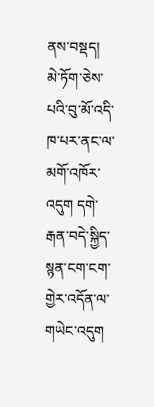ནས་བསྡད།  མེ་ཏོག་ཅེས་པའི་བུ་མོ་འདི་ཁ་པར་ནང་ལ་མགོ་འཁོར་འདུག དགེ་རྒན་བདེ་སྐྱིད་སྙན་ངག་ངག་གྱེར་འདོན་ལ་གཡེང་འདུག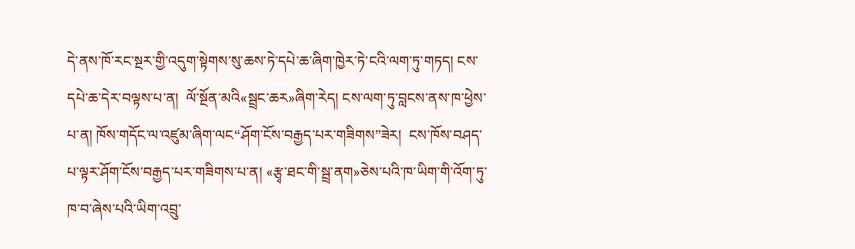དེ་ནས་ཁོ་རང་སྔར་གྱི་འདུག་སྟེགས་སུ་ཆས་ཏེ་དཔེ་ཆ་ཞིག་ཁྱེར་ཏེ་ངའི་ལག་ཏུ་གཏད། ངས་དཔེ་ཆ་དེར་བལྟས་པ་ན།  ལོ་སྔོན་མའི«སྦྲང་ཆར»ཞིག་རེད། ངས་ལག་ཏུ་བླངས་ནས་ཁ་ཕྱེས་པ་ན། ཁོས་གདོང་ལ་འཛུམ་ཞིག་ལང“ཤོག་ངོས་བརྒྱད་པར་གཟིགས”ཟེར།  ངས་ཁོས་བཤད་པ་ལྟར་ཤོག་ངོས་བརྒྱད་པར་གཟིགས་པ་ན། «རྩྭ་ཐང་གི་སྦྲ་ནག»ཅེས་པའི་ཁ་ཡིག་གི་འོག་ཏུ་ཁ་བ་ཞེས་པའི་ཡིག་འབྲུ་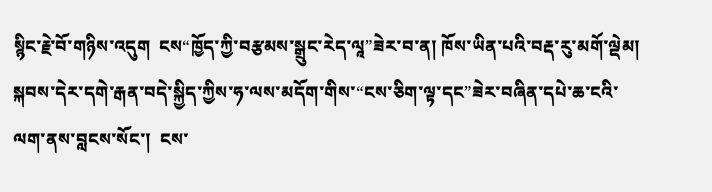སྙིང་རྗེ་བོ་གཉིས་འདུག  ངས“ཁྱོད་ཀྱི་བརྩམས་སྒྲུང་རེད་ལཱ”ཟེར་བ་ན། ཁོས་ཡིན་པའི་བརྡ་རུ་མགོ་ལྡེམ། སྐབས་དེར་དགེ་རྒན་བདེ་སྐྱིད་ཀྱིས་ཧ་ལས་མདོག་གིས་“ངས་ཅིག་ལྟ་དང”ཟེར་བཞིན་དཔེ་ཆ་ངའི་ལག་ནས་བླངས་སོང་།  ངས་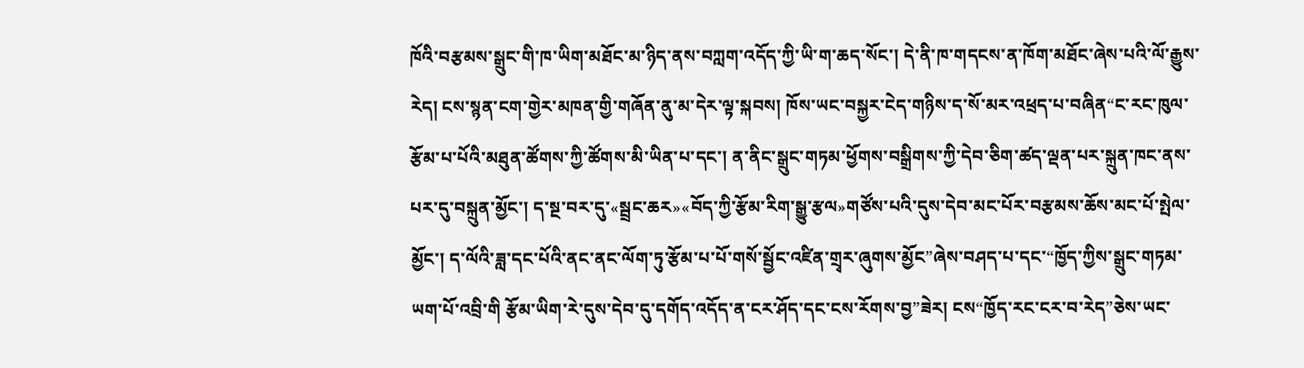ཁོའི་བརྩམས་སྒྲུང་གི་ཁ་ཡིག་མཐོང་མ་ཉིད་ནས་བཀླག་འདོད་ཀྱི་ཡི་ག་ཆད་སོང་། དེ་ནི་ཁ་གདངས་ན་ཁོག་མཐོང་ཞེས་པའི་ལོ་རྒྱུས་རེད། ངས་སྙན་ངག་གྱེར་མཁན་གྱི་གཞོན་ནུ་མ་དེར་ལྟ་སྐབས། ཁོས་ཡང་བསྐྱར་ངེད་གཉིས་ད་སོ་མར་འཕྲད་པ་བཞིན“ང་རང་ཁུལ་རྩོམ་པ་པོའི་མཐུན་ཚོགས་ཀྱི་ཚོགས་མི་ཡིན་པ་དང་། ན་ནིང་སྒྲུང་གཏམ་ཕྱོགས་བསྒྲིགས་ཀྱི་དེབ་ཅིག་ཚད་ལྡན་པར་སྐྲུན་ཁང་ནས་པར་དུ་བསྐྲུན་མྱོང་། ད་སྔ་བར་དུ་«སྦྲང་ཆར»«བོད་ཀྱི་རྩོམ་རིག་སྒྱུ་རྩལ»གཙོས་པའི་དུས་དེབ་མང་པོར་བརྩམས་ཆོས་མང་པོ་སྤེལ་མྱོང་། ད་ལོའི་ཟླ་དང་པོའི་ནང་ནང་ལོག་ཏུ་རྩོམ་པ་པོ་གསོ་སྦྱོང་འཛིན་གྲྭར་ཞུགས་མྱོང”ཞེས་བཤད་པ་དང་“ཁྱོད་ཀྱིས་སྒྲུང་གཏམ་ཡག་པོ་འབྲི་གི རྩོམ་ཡིག་རེ་དུས་དེབ་དུ་དགོད་འདོད་ན་ངར་ཤོད་དང་ངས་རོགས་བྱ”ཟེར། ངས“ཁྱོད་རང་ངར་བ་རེད”ཅེས་ཡང་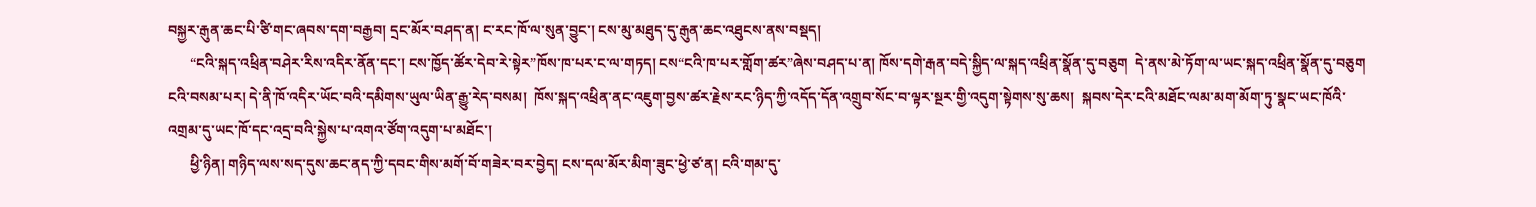བསྐྱར་རྒུན་ཆང་པི་ཙི་གང་ཞབས་དག་བརྒྱབ། དྲང་མོར་བཤད་ན། ང་རང་ཁོ་ལ་སུན་བྱུང་། ངས་མུ་མཐུད་དུ་རྒུན་ཆང་འཐུངས་ནས་བསྡད།
      “ངའི་སྐད་འཕྲིན་བཤེར་རིས་འདིར་ནོན་དང་། ངས་ཁྱོད་ཚོར་དེབ་རེ་སྟེར”ཁོས་ཁ་པར་ང་ལ་གཏད། ངས“ངའི་ཁ་པར་གློག་ཚར”ཞེས་བཤད་པ་ན། ཁོས་དགེ་རྒན་བདེ་སྐྱིད་ལ་སྐད་འཕྲིན་སྣོན་དུ་བཅུག  དེ་ནས་མེ་ཏོག་ལ་ཡང་སྐད་འཕྲིན་སྣོན་དུ་བཅུག  ངའི་བསམ་པར། དེ་ནི་ཁོ་འདིར་ཡོང་བའི་དམིགས་ཡུལ་ཡིན་རྒྱུ་རེད་བསམ།  ཁོས་སྐད་འཕྲིན་ནང་འཇུག་བྱས་ཚར་རྗེས་རང་ཉིད་ཀྱི་འདོད་དོན་འགྲུབ་སོང་བ་ལྟར་སྔར་གྱི་འདུག་སྟེགས་སུ་ཆས།  སྐབས་དེར་ངའི་མཐོང་ལམ་མག་མོག་ཏུ་སྣང་ཡང་ཁོའི་འགྲམ་དུ་ཡང་ཁོ་དང་འདྲ་བའི་སྐྱེས་པ་འགའ་ཙོག་འདུག་པ་མཐོང་།
      ཕྱི་ཉིན། གཉིད་ལས་སད་དུས་ཆང་ནད་ཀྱི་དབང་གིས་མགོ་བོ་གཟེར་བར་བྱེད། ངས་དལ་མོར་མིག་ཟུང་ཕྱེ་ཙ་ན། ངའི་གམ་དུ་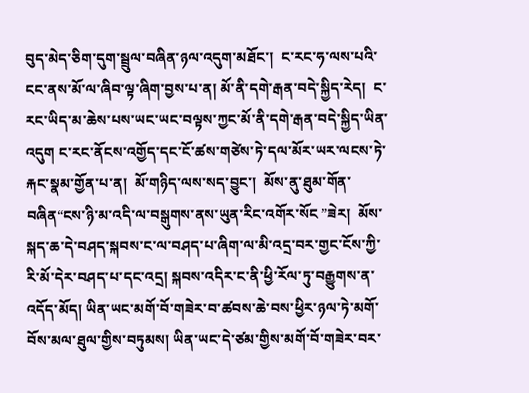བུད་མེད་ཅིག་དུག་སྦྲུལ་བཞིན་ཉལ་འདུག་མཐོང་།  ང་རང་ཧ་ལས་པའི་ངང་ནས་མོ་ལ་ཞིབ་ལྟ་ཞིག་བྱས་པ་ན། མོ་ནི་དགེ་རྒན་བདེ་སྐྱིད་རེད།  ང་རང་ཡིད་མ་ཆེས་པས་ཡང་ཡང་བལྟས་ཀྱང་མོ་ནི་དགེ་རྒན་བདེ་སྐྱིད་ཡིན་འདུག ང་རང་ནོངས་འགྱོད་དང་ངོ་ཚས་གཙེས་ཏེ་དལ་མོར་ཡར་ལངས་ཏེ་རྐང་སྣམ་གྱོན་པ་ན།  མོ་གཉིད་ལས་སད་བྱུང་།  མོས་ནུ་ཐུམ་གོན་བཞིན“ངས་ཉི་མ་འདི་ལ་བསྒུགས་ནས་ཡུན་རིང་འགོར་སོང ”ཟེར།  མོས་སྐད་ཆ་དེ་བཤད་སྐབས་ང་ལ་བཤད་པ་ཞིག་ལ་མི་འདྲ་བར་གྱང་ངོས་ཀྱི་རི་མོ་དེར་བཤད་པ་དང་འདྲ། སྐབས་འདིར་ང་ནི་ཕྱི་རོལ་ཏུ་བརྒྱུགས་ན་འདོད་མོད། ཡིན་ཡང་མགོ་བོ་གཟེར་བ་ཚབས་ཆེ་བས་ཕྱིར་ཉལ་ཏེ་མགོ་བོས་མལ་ཐུལ་གྱིས་བཏུམས། ཡིན་ཡང་དེ་ཙམ་གྱིས་མགོ་བོ་གཟེར་བར་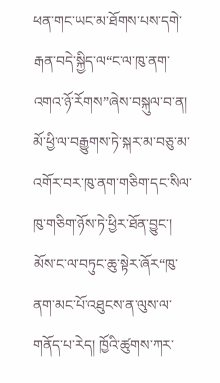ཕན་གང་ཡང་མ་ཐོགས་པས་དགེ་རྒན་བདེ་སྐྱིད་ལ“ང་ལ་ཁུ་ནག་འགའ་ཉོ་རོགས”ཞེས་བསྐུལ་བ་ན།  མོ་ཕྱི་ལ་བརྒྱུགས་ཏེ་སྐར་མ་བཅུ་མ་འགོར་བར་ཁུ་ནག་གཅིག་དང་སིལ་ཁུ་གཅིག་ཉོས་ཏེ་ཕྱིར་ཐོན་བྱུང་། མོས་ང་ལ་བཏུང་ཆུ་སྟེར་ཞོར“ཁུ་ནག་མང་པོ་འཐུངས་ན་ལུས་ལ་གནོད་པ་རེད། ཁྱོའི་ཚུགས་ཀར་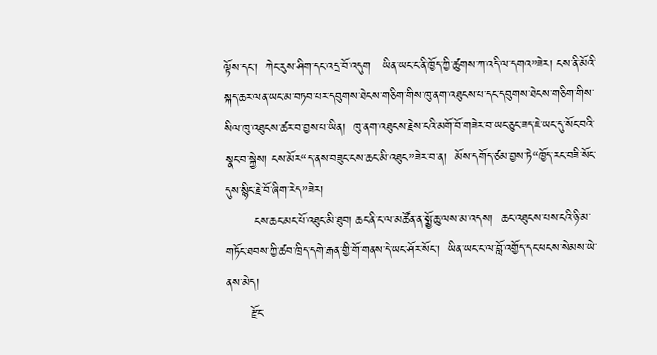ལྟོས་དང་།  ཀེང་རུས་ཤིག་དང་འདྲ་བོ་འདུག   ཡིན་ཡང་ང་ནི་ཁྱོད་ཀྱི་ཚུགས་ཀ་འདི་ལ་དགའ”ཟེར། ངས་ནི་མོའི་སྐད་ཆར་ལན་ཡང་མ་བཏབ་པར་དབུགས་ཐེངས་གཅིག་གིས་ཁུ་ནག་འཐུངས་པ་དང་དབུགས་ཐེངས་གཅིག་གིས་སིལ་ཁུ་འཐུངས་ཚར་བ་བྱས་པ་ཡིན།  ཁུ་ནག་འཐུངས་རྗེས་ངའི་མགོ་བོ་གཟེར་བ་ཡང་ཅུང་ཟད་ཇེ་ཡང་དུ་སོང་བའི་སྣང་བ་སྐྱེས། ངས་མོར“ད་ནས་བཟུང་ངས་ཆང་མི་འཐུང”ཟེར་བ་ན།  མོས་དགོད་ཙམ་བྱས་ཏེ“ཁྱོད་རང་བཟི་སོང་དུས་སྙིང་རྗེ་བོ་ཞིག་རེད”ཟེར།
       ངས་ཆང་མང་པོ་འཐུང་མི་ཐུབ། ཆང་ནི་ང་ལ་མཚོན་ན་སྨྱོ་ཆུ་ལས་མ་འདས།  ཆང་འཐུངས་པས་ངའི་ཉི་མ་གཏོང་ཐབས་ཀྱི་ཚབ་ཁྲིད་དགེ་རྒན་གྱི་གོ་གནས་དེ་ཡང་ཤོར་སོང་།  ཡིན་ཡང་ང་ལ་བློ་འགྱོད་དང་ཕངས་སེམས་ཡེ་ནས་མེད།
      རྫོང་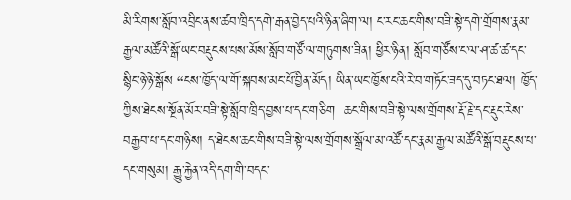མི་རིགས་སློབ་འབྲིང་ནས་ཚབ་ཁྲིད་དགེ་རྒན་བྱེད་པའི་ཉིན་ཞིག་ལ། ང་རང་ཆང་གིས་བཟི་སྟེ་དགེ་གྲོགས་རྣམ་རྒྱལ་མཚོའི་སྒོ་ཡང་བརྡུངས་པས་མོས་སློབ་གཙོ་ལ་གཏུགས་ཟིན། ཕྱིར་ཉིན། སློབ་གཙོས་ང་ལ་ཤ་ཚ་ཚ་དང་སྙིང་ཉེ་ཉེ་སྒོས “ངས་ཁྱོད་ལ་གོ་སྐབས་མང་པོ་བྱིན་མོད། ཡིན་ཡང་ཁྱོས་ངའི་རེ་བ་གཏོང་ཟད་དུ་བཏང་ཐལ། ཁྱོད་ཀྱིས་ཐེངས་སྔོན་མོར་བཟི་སྟེ་སློབ་ཁྲིད་བྱས་པ་དང་གཅིག  ཆང་གིས་བཟི་སྟེ་ལས་གྲོགས་རྡོ་རྗེ་དང་རྡུང་རེས་བརྒྱབ་པ་དང་གཉིས། ད་ཐེངས་ཆང་གིས་བཟི་སྟེ་ལས་གྲོགས་སྒྲོལ་མ་འཚོ་དང་རྣམ་རྒྱལ་མཚོའི་སྒོ་བརྡུངས་པ་དང་གསུམ། རྒྱུ་རྐྱེན་འདི་དག་གི་བདང་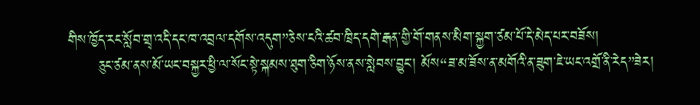གིས་ཁྱོད་རང་སློབ་གྲྭ་འདི་དང་ཁ་འབྲལ་དགོས་འདུག”ཅེས་ངའི་ཚབ་ཁྲིད་དགེ་རྒན་གྱི་གོ་གནས་མིག་སྐྱག་ཙམ་པོ་དེ་མེད་པར་བཟོས།
      ཅུང་ཙམ་ནས་མོ་ཡང་བསྐྱར་ཕྱི་ལ་སོང་སྟེ་སྐམས་ཐུག་ཅིག་ཉོས་ནས་སླེབས་བྱུང་། མོས“ཟ་མ་ཟོས་ན་མགོའི་ན་ཟུག་ཇེ་ཡང་འགྲོ་ནི་རེད”ཟེར།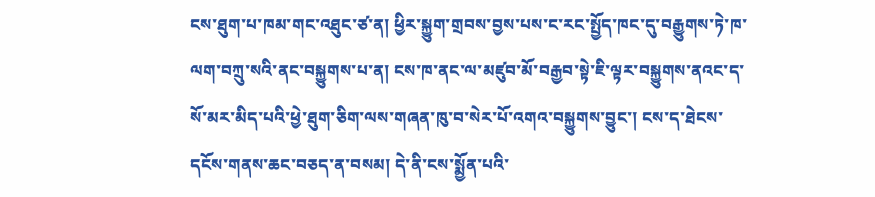ངས་ཐུག་པ་ཁམ་གང་འཐུང་ཙ་ན། ཕྱིར་སྐྱུག་གྲབས་བྱས་པས་ང་རང་སྤྱོད་ཁང་དུ་བརྒྱུགས་ཏེ་ཁ་ལག་བཀྲུ་སའི་ནང་བསྐྱུགས་པ་ན། ངས་ཁ་ནང་ལ་མཛུབ་མོ་བརྒྱབ་སྟེ་ཇི་ལྟར་བསྐྱུགས་ནའང་ད་སོ་མར་མིད་པའི་ཕྱེ་ཐུག་ཅིག་ལས་གཞན་ཁུ་བ་སེར་པོ་འགའ་བསྐྱུགས་བྱུང་། ངས་ད་ཐེངས་དངོས་གནས་ཆང་བཅད་ན་བསམ། དེ་ནི་ངས་སྨྱོན་པའི་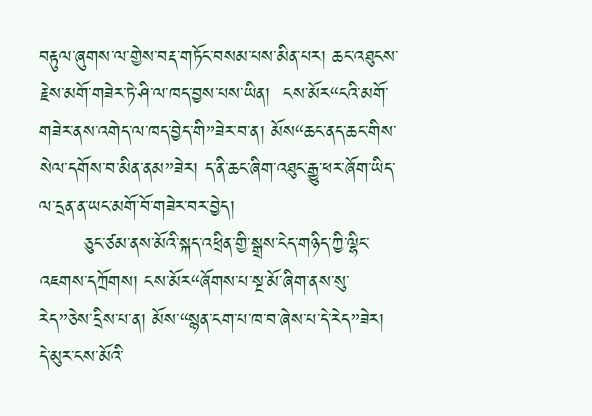བརྟུལ་ཞུགས་ལ་གྱེས་བརྡ་གཏོང་བསམ་པས་མིན་པར། ཆང་འཐུངས་རྗེས་མགོ་གཟེར་ཏེ་ཤི་ལ་ཁད་བྱས་པས་ཡིན།  ངས་མོར“ངའི་མགོ་གཟེར་ནས་འགེད་ལ་ཁད་བྱེད་གི”ཟེར་བ་ན། མོས“ཆང་ནད་ཆང་གིས་སེལ་དགོས་བ་མིན་ནམ”ཟེར། ད་ནི་ཆང་ཞིག་འཐུང་རྒྱུ་ཕར་ཞོག་ཡིད་ལ་དྲན་ན་ཡང་མགོ་བོ་གཟེར་བར་བྱེད།
       ཅུང་ཙམ་ནས་མོའི་སྐད་འཕྲིན་གྱི་སྒྲས་ངེད་གཉིད་ཀྱི་ལྷིང་འཇགས་དཀྲོགས། ངས་མོར“ཞོགས་པ་སྔ་མོ་ཞིག་ནས་སུ་རེད”ཅེས་དྲིས་པ་ན། མོས་“སྙན་ངག་པ་ཁ་བ་ཞེས་པ་དེ་རེད”ཟེར། དེ་མུར་ངས་མོའི་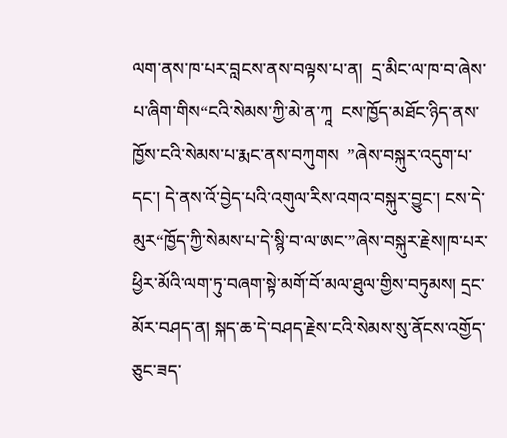ལག་ནས་ཁ་པར་བླངས་ནས་བལྟས་པ་ན།  དྲ་མིང་ལ་ཁ་བ་ཞེས་པ་ཞིག་གིས“ངའི་སེམས་ཀྱི་མེ་ན་ཀཱ  ངས་ཁྱོད་མཐོང་ཉིད་ནས་ཁྱོས་ངའི་སེམས་པ་རྨང་ནས་བཀུགས  ”ཞེས་བསྐུར་འདུག་པ་དང་། དེ་ནས་འོ་བྱེད་པའི་འགུལ་རིས་འགའ་བསྐུར་བྱུང་། ངས་དེ་མུར“ཁྱོད་ཀྱི་སེམས་པ་དེ་སྙི་བ་ལ་ཨང་”ཞེས་བསྐུར་རྗེས།ཁ་པར་ཕྱིར་མོའི་ལག་ཏུ་བཞག་སྟེ་མགོ་བོ་མལ་ཐུལ་གྱིས་བཏུམས། དྲང་མོར་བཤད་ན། སྐད་ཆ་དེ་བཤད་རྗེས་ངའི་སེམས་སུ་ནོངས་འགྱོད་ཅུང་ཟད་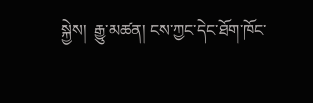སྐྱེས།  རྒྱུ་མཚན། ངས་ཀྱང་དེང་ཐོག་ཁོང་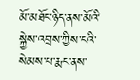མོ་མཐོང་ཉིད་ནས་མོའི་སྐྱེས་འབྲས་ཀྱིས་ངའི་སེམས་པ་རྨང་ནས་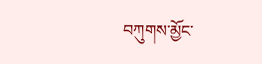བཀུགས་མྱོང་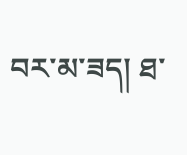བར་མ་ཟད། ཐ་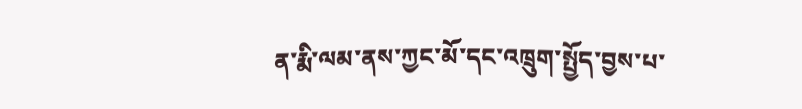ན་རྨི་ལམ་ནས་ཀྱང་མོ་དང་འཁྲུག་སྤྱོད་བྱས་པ་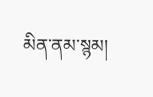མིན་ནམ་སྙམ།